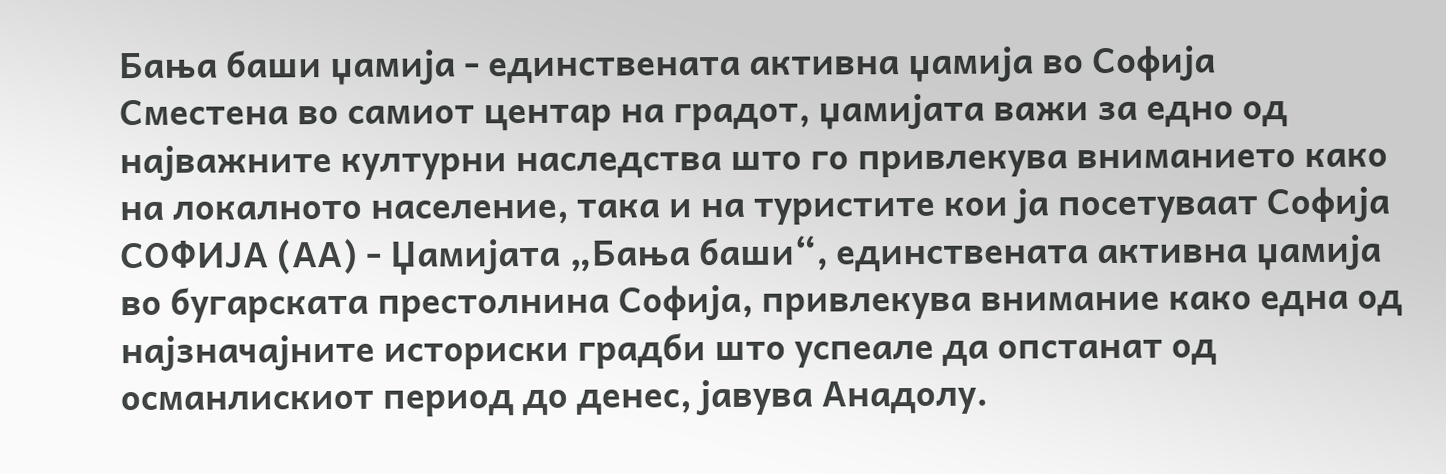Бања баши џамија - единствената активна џамија во Софија
Сместена во самиот центар на градот, џамијата важи за едно од најважните културни наследства што го привлекува вниманието како на локалното население, така и на туристите кои ја посетуваат Софија
СОФИЈА (АА) - Џамијата „Бања баши“, единствената активна џамија во бугарската престолнина Софија, привлекува внимание како една од најзначајните историски градби што успеале да опстанат од османлискиот период до денес, јавува Анадолу.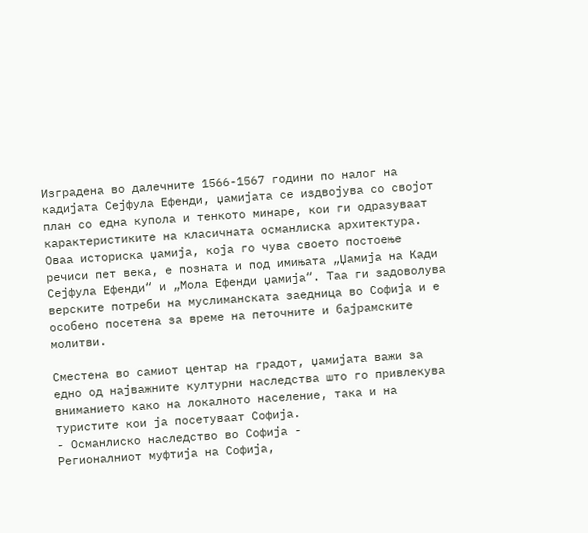Изградена во далечните 1566-1567 години по налог на кадијата Сејфула Ефенди, џамијата се издвојува со својот план со една купола и тенкото минаре, кои ги одразуваат карактеристиките на класичната османлиска архитектура.
Оваа историска џамија, која го чува своето постоење речиси пет века, е позната и под имињата „Џамија на Кади Сејфула Ефенди“ и „Мола Ефенди џамија“. Таа ги задоволува верските потреби на муслиманската заедница во Софија и е особено посетена за време на петочните и бајрамските молитви.

Сместена во самиот центар на градот, џамијата важи за едно од најважните културни наследства што го привлекува вниманието како на локалното население, така и на туристите кои ја посетуваат Софија.
- Османлиско наследство во Софија -
Регионалниот муфтија на Софија,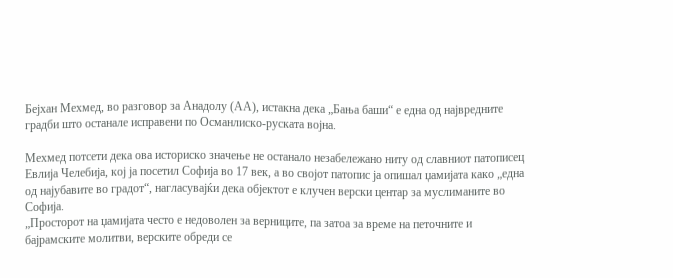Бејхан Мехмед, во разговор за Анадолу (АА), истакна дека „Бања баши“ е една од највредните градби што останале исправени по Османлиско-руската војна.

Мехмед потсети дека ова историско значење не останало незабележано ниту од славниот патописец Евлија Челебија, кој ја посетил Софија во 17 век, а во својот патопис ја опишал џамијата како „една од најубавите во градот“, нагласувајќи дека објектот е клучен верски центар за муслиманите во Софија.
„Просторот на џамијата често е недоволен за верниците, па затоа за време на петочните и бајрамските молитви, верските обреди се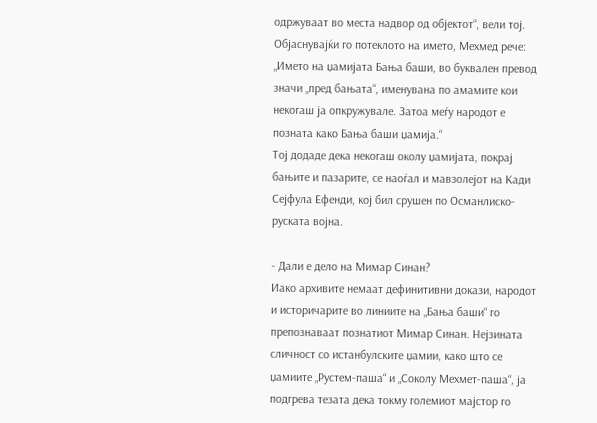одржуваат во места надвор од објектот“, вели тој.
Објаснувајќи го потеклото на името, Мехмед рече: „Името на џамијата Бања баши, во буквален превод значи „пред бањата“, именувана по амамите кои некогаш ја опкружувале. Затоа меѓу народот е позната како Бања баши џамија.“
Тој додаде дека некогаш околу џамијата, покрај бањите и пазарите, се наоѓал и мавзолејот на Кади Сејфула Ефенди, кој бил срушен по Османлиско-руската војна.

- Дали е дело на Мимар Синан?
Иако архивите немаат дефинитивни докази, народот и историчарите во линиите на „Бања баши“ го препознаваат познатиот Мимар Синан. Нејзината сличност со истанбулските џамии, како што се џамиите „Рустем-паша“ и „Соколу Мехмет-паша“, ја подгрева тезата дека токму големиот мајстор го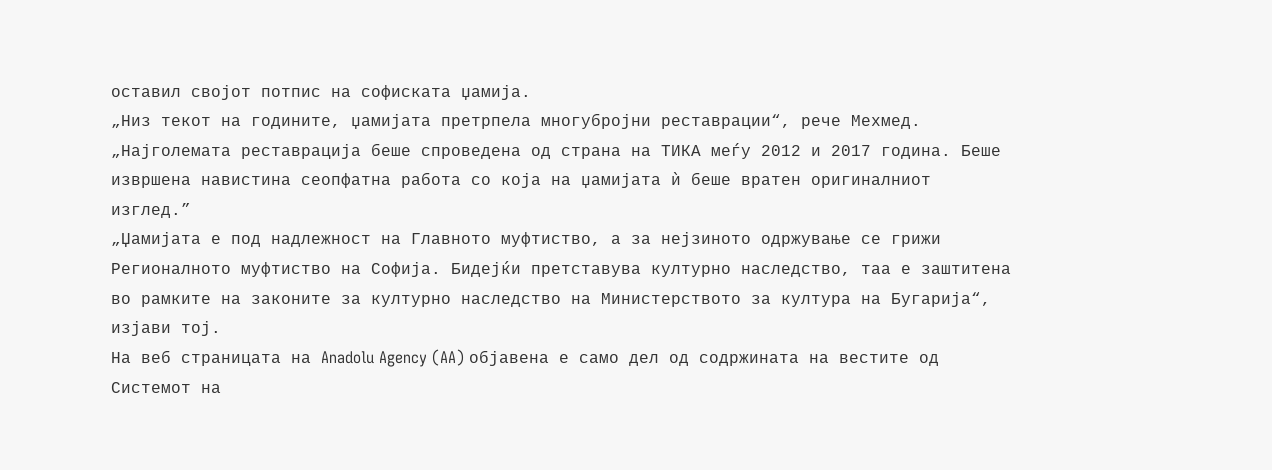оставил својот потпис на софиската џамија.
„Низ текот на годините, џамијата претрпела многубројни реставрации“, рече Мехмед.
„Најголемата реставрација беше спроведена од страна на ТИКА меѓу 2012 и 2017 година. Беше извршена навистина сеопфатна работа со која на џамијата ѝ беше вратен оригиналниот изглед.”
„Џамијата е под надлежност на Главното муфтиство, а за нејзиното одржување се грижи Регионалното муфтиство на Софија. Бидејќи претставува културно наследство, таа е заштитена во рамките на законите за културно наследство на Министерството за култура на Бугарија“, изјави тој.
На веб страницата на Anadolu Agency (AA) објавена е само дел од содржината на вестите од Системот на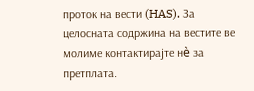проток на вести (HAS). За целосната содржина на вестите ве молиме контактирајте нè за претплата.